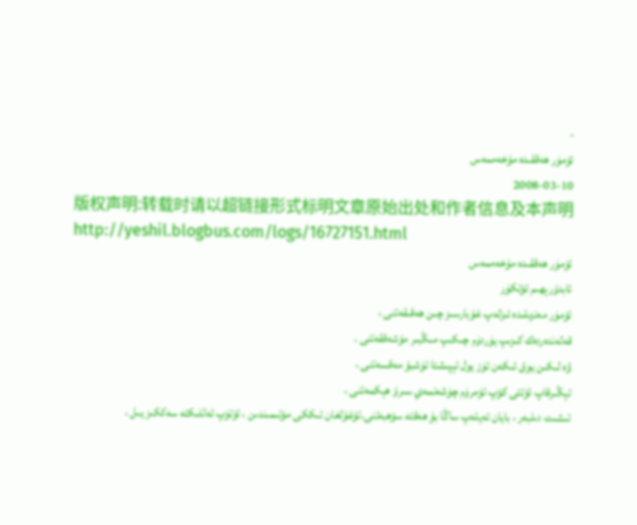-
ئۆمۈر ھەققىدە مۇخەممەس
2008-03-10
版权声明:转载时请以超链接形式标明文章原始出处和作者信息及本声明
http://yeshil.blogbus.com/logs/16727151.html
ئۆمۈر ھەققىدە مۇخەممەس
ئابدۇرېھىم ئۆتكۈر
ئۆمۈر مەنزىلىدە ئىزلەپ غۇبارسىز چىن ھەقىقەتنى ،
قەلەندەردەك كىزىپ يۈردۈم چىكىپ مىڭبىر مۇشەققەتنى .
ۋە لىكىن يوق ئىكەن تۈز يول تېپىشتا ئۈشبۇ مەقسەتنى ،
تېڭىرقاپ ئۆتتى كۆپ ئۆمرۈم چۈشەنمەي سىرۇ ھېكمەتنى ،
ئىشىت دىلبەر ، بايان ئەيلەپ ساڭا بۇ ھەقتە سۆھبەتنى.تۇغۇلغان ئىككى مۆئىمىندىن ، ئۆتۈپ ئەللىكتە سەككىز يىل ،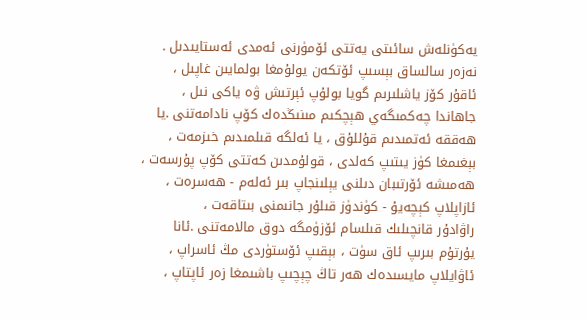يەكۈنلەش سائىتى يەتتى ئۆمۈرنى ئەمدى ئەستايىدىل .
نەزەر سالساق بېسىپ ئۆتكەن يولۇمغا بولمايىن غاپىل ،
ئاقۇر كۆز ياشلىرىم گويا بولۇپ ئېرتىش ۋە ياكى نىل ،
جاھاندا چەكمىگەي ھېچكىم مىنىڭدەك كۆپ نادامەتنى .يا ھەققە ئەتمىدىم قۇللۇق ، يا ئەلگە قىلمىدىم خىزمەت ،
بېغىمغا كۈز يىتىپ كەلدى ، قولۇمدىن كەتتى كۆپ پۇرسەت ،
ھەمىشە ئۆرتىبان دىلنى يېلىنجاپ بىر ئەلەم - ھەسرەت ،
ئازاپلاپ كېچەيۇ - كۈندۈز قىلۇر جانىمنى بىتاقەت ،
راۋادۇر قانچىلىك قىلسام ئۆزۈمگە دوق مالامەتنى .ئانا يۇرتۇم بىرىپ ئاق سۈت ، بېقىپ ئۆستۈردى مڭ ئاسراپ ،
ئاۋايلاپ مايسىدەك ھەر تاڭ چېچىپ باشىمغا زەر ئاپتاپ ،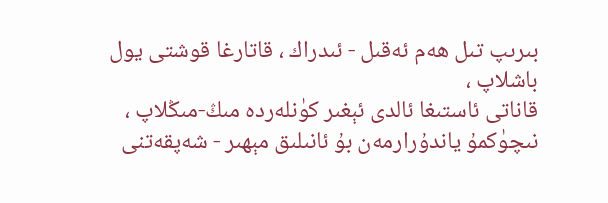بىرىپ تىل ھەم ئەقىل - ئىدراك ، قاتارغا قوشتى يول باشلاپ ،
قاناتى ئاستىغا ئالدى ئېغىر كۈنلەردە مىڭ-مىڭلاپ ،
نىچۈكمۇ ياندۇرارمەن بۇ ئانىلىق مېھىر - شەپقەتنى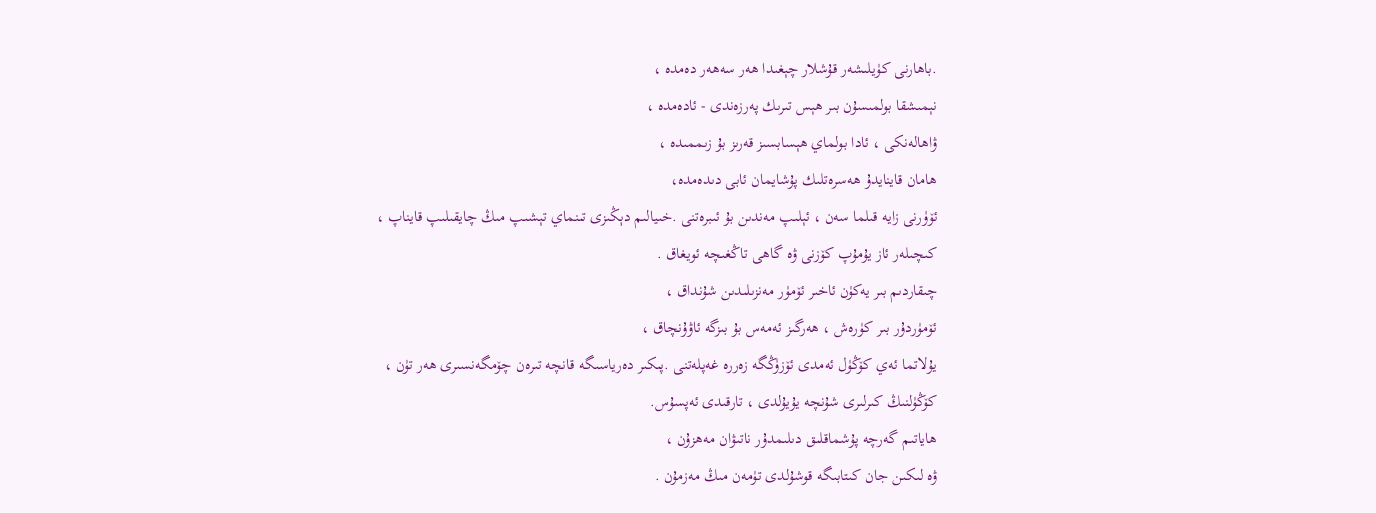.باھارنى كۈيلىشەر قۇشلار چېغىدا ھەر سەھەر دەمدە ،
نېمىشقا بولمىسۇن بىر ھېس تىرىك پەرزەندى - ئادەمدە ،
ۋاھالەنكى ، ئادا بولماي ھېسابسىز قەرىز بۇ زىممىدە ،
ھامان قاينايدۇ ھەسرەتلىك پۇشايمان ئابى دىدەمدە،
ئۆۈرنى زايە قىلما سەن ، ئېلىپ مەندىن بۇ ئىبرەتنى .خىيالىم دېڭىزى تىنماي تېشىپ مىڭ چايقىلىپ قايناپ ،
كىچىلەر ئاز يۇمۇپ كۆزنى ۋە گاھى تاڭغىچە ئويغاق .
چىقاردىم بىر يەكۈن ئاخىر ئۆمۈر مەنزىلىدىن شۇنداق ،
ئۆمۈردۇر بىر كۈرەش ، ھەرگىز ئەمەس بۇ بىزگە ئاۋۇنچاق ،
يۇلاتما ئەي كۆڭۈل ئەمدى ئۆزۈڭگە زەررە غەپلەتنى .پىكىر دەرياسىگە قانچە تىرەن چۆمگەنسىرى ھەر تۈن ،
كۆڭۈلنىڭ كىرلىرى شۇنچە يۇيۇلدى ، تارقىدى ئەپسۇس.
ھاياتىم گەرچە پۇشماقلىق دىلىمدۇر ناتىۋان مەھزۇن ،
ۋە لىكىن جان كىتابىگە قوشۇلدى تۈمەن مىڭ مەزمۇن .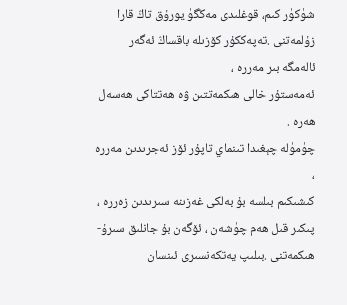شۈكۈر كىم، قوغلىدى مەڭگۈ يورۇق تاڭ قارا زۇلمەتنى .تەپەككۇر كۆزىلە باقساڭ ئەگەر ئالەمگە بىر مەررە ،
ئەمەستۇر خالى ھىكمەتتىن ۋە ھەتتاكى ھەسەل ھەرە .
چۈمۈلە چېغىدا تىنماي تاپۇر ئۆز ئەجرىدىن مەررە ،
كىشىكىم بىلسە بۇ بەلكى غەزىنە سىرىدىن زەررە ،
پىكىر قىل ھەم چۈشەن ، ئۆگەن بۇ جانلىق سىرۇ-ھىكمەتنى .بىلىپ يەتكەنسىرى ئىنسان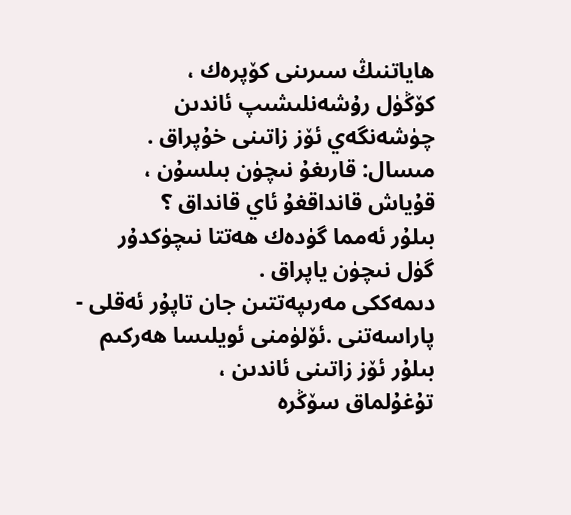ھاياتنىڭ سىرىنى كۆپرەك ،
كۆڭۈل رۇشەنلىشىپ ئاندىن چۈشەنگەي ئۆز زاتىنى خۇپراق .
مىسال: قارىغۇ نىچۈن بىلسۇن ، قۇياش قانداقغۇ ئاي قانداق ؟
بىلۇر ئەمما گۈدەك ھەتتا نىچۈكدۇر گۈل نىچۈن ياپراق .
دىمەككى مەرىپەتتىن جان تاپۇر ئەقلى - پاراسەتنى .ئۆلۈمنى ئويلىسا ھەركىم بىلۇر ئۆز زاتىنى ئاندىن ،
تۇغۇلماق سۆڭرە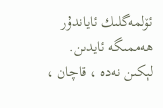ئۆلمەگلىك ئاياندۇر ھەممىگە ئايدىن.
لېكىن نەدە ، قاچان ،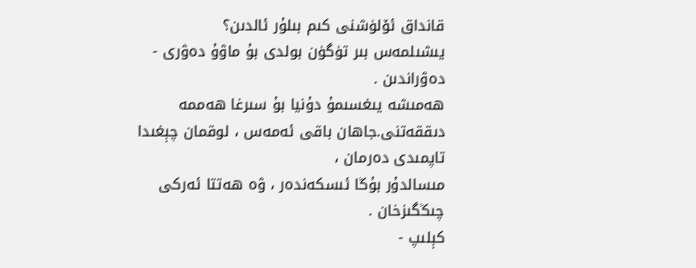قانداق ئۆلۈشنى كىم بىلۇر ئالدىن؟
يىشىلمەس بىر تۈگۈن بولدى بۇ ماۋۇ دەۋرى - دەۋراندىن .
ھەمىشە يىغسىمۇ دۇنيا بۇ سىرغا ھەممە دىققەتنى.جاھان باقى ئەمەس ، لوقمان چېغىدا تاپمىدى دەرمان ،
مىسالدۇر بۇڭا ئىسكەندەر ، ۋە ھەتتا ئەركى چىڭگىزخان .
كېلىپ -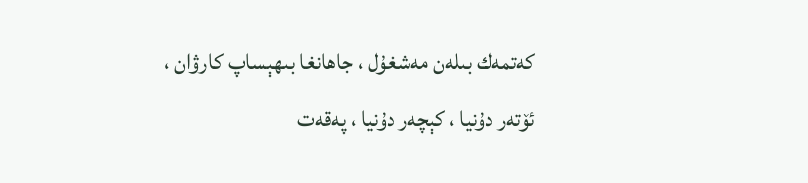كەتمەك بىلەن مەشغۇل ، جاھانغا بىھېساپ كارۋان ،
ئۆتەر دۇنيا ، كېچەر دۇنيا ، پەقەت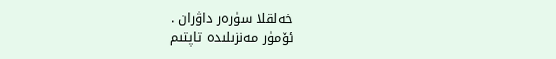خەلقلا سۈرەر داۋران .
ئۆمۈر مەنزىلىدە تاپتىم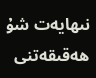نىھايەت شۇ ھەقىقەتنى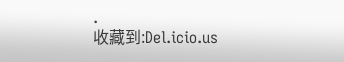.
收藏到:Del.icio.us